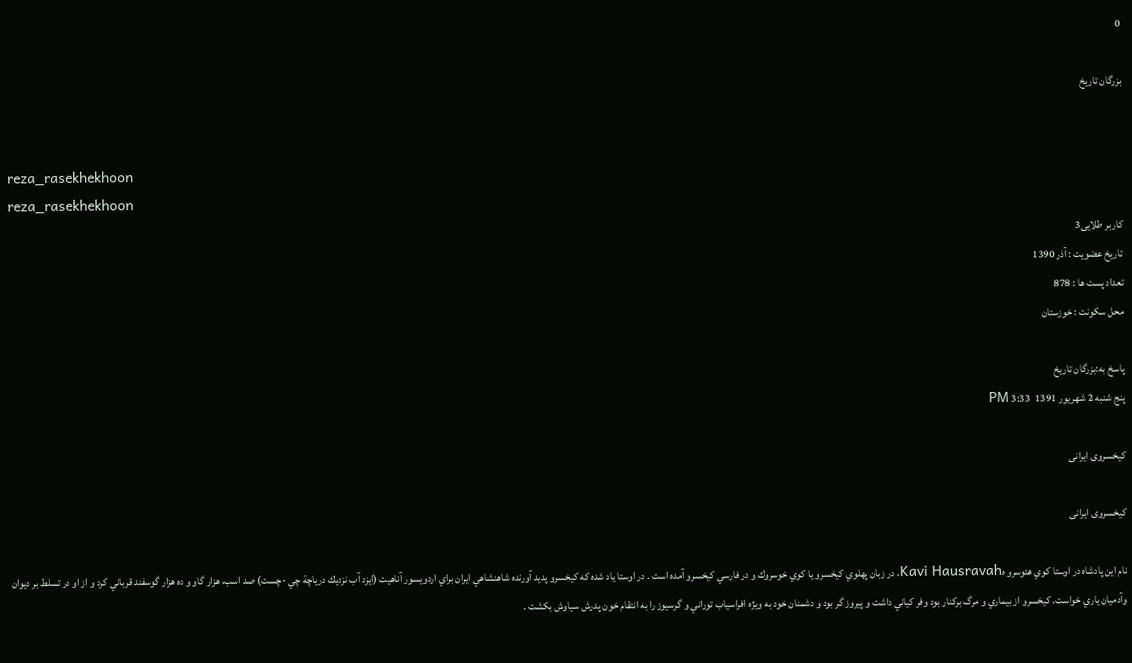0

بزرگان تاریخ


reza_rasekhekhoon
reza_rasekhekhoon
کاربر طلایی3
تاریخ عضویت : آذر 1390
تعداد پست ها : 878
محل سکونت : خوزستان

پاسخ به:بزرگان تاریخ
پنج شنبه 2 شهریور 1391  3:33 PM

كيخسروی ایرانی

كيخسروی ایرانی

نام‌ اين‌ پادشاه‌ در اوستا كوي‌ هئوسرو ه‌Kavi Hausravah، در زبان‌ پهلوي‌ كيخسرو يا كوي‌ خوسروك‌ و در فارسي‌ كيخسرو آمده‌ است‌ . در اوستا ياد شده‌ كه‌ كيخسرو پديد آورنده‌ شاهنشاهي‌ ايران‌ براي‌ اردويسور آناهيت‌ (ايزد آب‌ نزديك‌ درياچة چي‌ -چست‌) صد اسب‌، هزار گاو و ده‌ هزار گوسفند قرباني‌ كرد و از او در تسلط بر ديوان‌ وآدميان‌ ياري‌ خواست‌. كيخسرو از بيماري‌ و مرگ‌ بركنار بود وفر كياني‌ داشت‌ و پيروز گر بود و دشمنان‌ خود به‌ ويژه‌ ‌افراسياب توراني‌ و گرسيوز را به‌ انتقام‌ خون‌ پدرش‌ سياوش‌ بكشت‌ .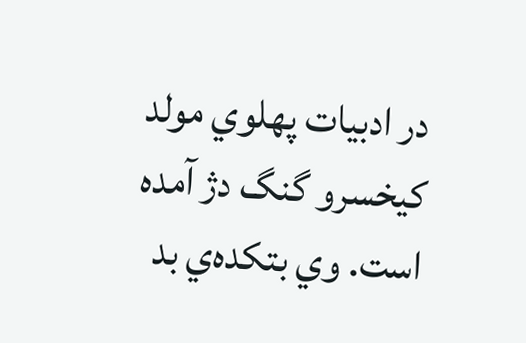در ادبيات‌ پهلوي‌ مولد كيخسرو گنگ‌ دژ آمده‌ است‌. وي‌ بتكده‌ي‌ بد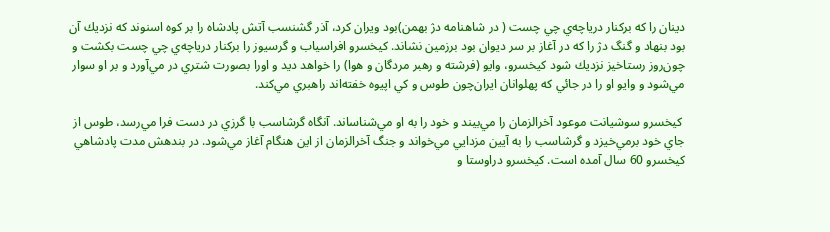دينان‌ را كه‌ بركنار درياچه‌ي‌ چي‌ چست‌ ( در شاهنامه‌ دژ بهمن‌)بود ويران‌ كرد، آذر گشنسب‌ آتش‌ پادشاه‌ را بر كوه‌ اسنوند كه‌ نزديك‌ آن‌ بود بنهاد و گنگ‌ دژ را كه‌ در آغاز بر سر ديوان‌ بود برزمين‌ نشاند. كيخسرو افراسياب‌ و گرسيوز را بركنار درياچه‌ي‌ چي‌ چست‌ بكشت‌ و چون‌روز رستاخيز نزديك‌ شود كيخسرو، وايو (فرشته‌ و رهبر مردگان‌ و هوا) را خواهد ديد و اورا بصورت‌ شتري‌ در مي‌آورد و بر او سوار مي‌شود و وايو او را در جائي‌ كه‌ پهلوانان‌ ايران‌چون‌ طوس‌ و كي‌ اپيوه‌ خفته‌اند راهبري‌ مي‌كند.

 كيخسرو ‌سوشيانت موعود آخرالزمان‌ را مي‌بيند و خود را به‌ او مي‌شناساند. آنگاه‌ گرشاسب‌ با گرزي‌ در دست‌ فرا مي‌رسد، طوس‌ از جاي‌ خود برمي‌خيزد و گرشاسب‌ را به‌ آيين‌ مزدايي‌ مي‌خواند و جنگ‌ آخرالزمان‌ از اين‌ هنگام‌ آغاز مي‌شود. در بندهش‌ مدت‌ پادشاهي‌ كيخسرو 60 سال‌ آمده‌ است‌. كيخسرو دراوستا و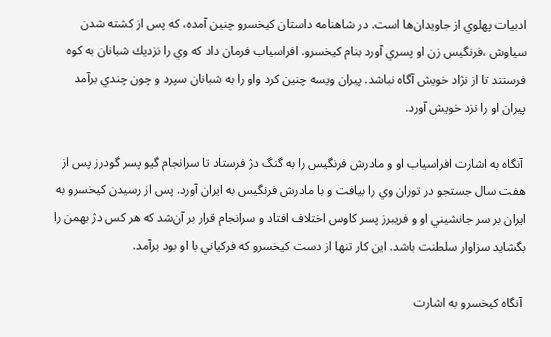ادبيات‌ پهلوي‌ از جاويدان‌ها است‌. در شاهنامه‌ داستان‌ كيخسرو چنين‌ آمده‌، كه‌ پس‌ از كشته‌ شدن‌ سياوش‌ ،فرنگيس‌ زن‌ او پسري‌ آورد بنام‌ كيخسرو. افراسياب‌ فرمان‌ داد كه‌ وي‌ را نزديك‌ شبانان‌ به‌ كوه‌ فرستند تا از نژاد خويش‌ آگاه‌ نباشد. پيران‌ ويسه‌ چنين‌ كرد واو را به‌ شبانان‌ سپرد و چون‌ چندي‌ برآمد پيران‌ او را نزد خويش‌ آورد.

 آنگاه‌ به‌ اشارت‌ افراسياب‌ او و مادرش‌ فرنگيس‌ را به‌ گنگ‌ دژ فرستاد تا سرانجام‌ گيو پسر گودرز پس‌ از هفت‌ سال‌ جستجو در توران‌ وي‌ را بيافت‌ و با مادرش‌ فرنگيس‌ به‌ ايران‌ آورد. پس‌ از رسيدن‌ كيخسرو به‌ ايران‌ بر سر جانشيني‌ او و فريبرز پسر كاوس‌ اختلاف‌ افتاد و سرانجام‌ قرار بر آن‌شد كه‌ هر كس‌ دژ بهمن‌ را بگشايد سزاوار سلطنت‌ باشد. اين‌ كار تنها از دست‌ كيخسرو كه‌ فركياني‌ با او بود برآمد.

 آنگاه‌ كيخسرو به‌ اشارت‌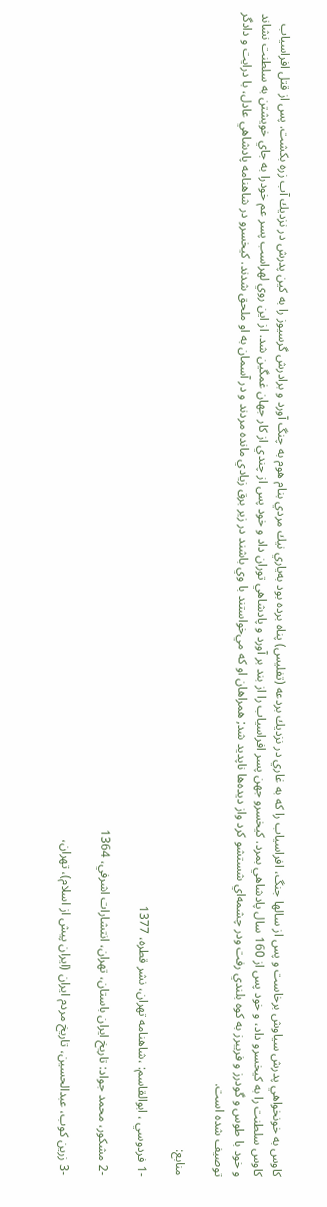كاوس‌ به‌ خونخواهي‌ پدرش‌ سياوش‌ برخاست‌ و پس‌ از سالها جنگ‌، افراسياب‌ را كه‌ به‌ غاري‌ در نزديك‌ بردعه‌ (تفليس‌) پناه‌ برده‌ بود به‌ياري‌ نيك‌ مردي‌ بنام‌ هوم‌ به‌ چنگ‌ آورد و برادرش‌ گرسيوز را به‌ كين‌ پدرش‌ در نزديك‌ آب‌ زره‌ بكشت‌. پس‌ از قتل‌ افراسياب‌ كاوس‌ سلطنت‌ را به‌ كيخسرو داد، و خود پس‌ از 160 سال‌ پادشاهي‌ بمرد. كيخسرو جهن‌ پسر افراسياب‌ را از بند بر آورد و پادشاهي‌ توران‌ داد و خود پس‌ از چندي‌ از كار جهان‌ غمگين‌ شد. از اين‌ روي‌ لهراسب‌ پسر عم‌ خودرا به‌ جاي‌ خويشتن‌ به‌ سلطنت‌ نشاند و خود با طوس‌ و گودرز و فريبرز به‌ كوه‌ بلندي‌ رفت‌ ودر چشمه‌اي‌ شستشو كرد واز ديده‌ها ناپديد شد; همراهان‌ او كه‌ مي‌خواستند با وي‌ باشند در زير برق‌ زيادي‌ مانده‌ مردند و در آسمان‌ به‌ او ملحق‌ شدند. كيخسرو در شاهنامه‌ پادشاهي‌ عادل‌، با درايت‌ و دادگر توصيف‌ شده‌ است‌.

منابع‌:

-1 فردوسي‌ ، ابوالقاسم‌: ،شاهنامه تهران‌، نشر قطره‌، 1377

-2 مشكور، محمد جواد: تاريخ‌ ايران‌ باستان‌، تهران‌، انتشارات‌ اشرفي‌، 1364

-3 زرين‌ كوب‌، عبدالحسين‌، تاريخ‌ مردم‌ ايران‌ (ايران‌ پيش‌ از اسلام‌)، تهران‌،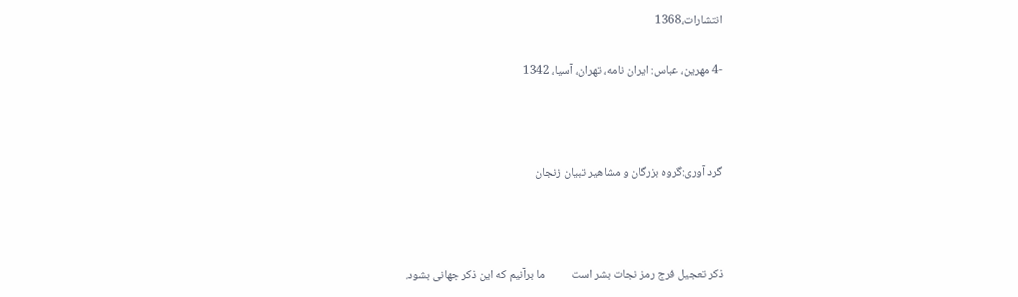انتشارات‌،1368

-4 مهرين‌، عباس‌: ايران‌ نامه‌، تهران‌، آسيا، 1342



گرد آوری:گروه بزرگان و مشاهیر تبیان زنجان



ذکر تعجیل فرج رمز نجات بشر است          ما برآنیم که این ذکر جهانی بشود.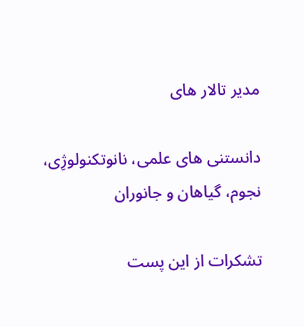مدیر تالار های

دانستنی های علمی، نانوتکنولوژِی، نجوم، گیاهان و جانوران

تشکرات از این پست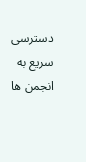دسترسی سریع به انجمن ها